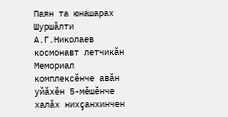Паян та юнашарах
Шуршăлти А.Г.Николаев космонавт летчикăн Мемориал комплексĕнче авăн уйăхĕн 5-мĕшĕнче халăх нихçанхинчен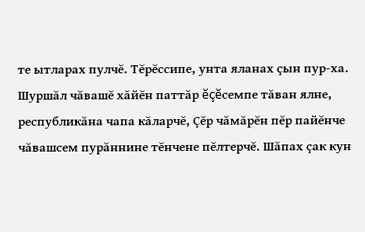те ытларах пулчĕ. Тĕрĕссипе, унта яланах çын пур-ха. Шуршăл чăвашĕ хăйĕн паттăр ĕçĕсемпе тăван ялне, республикăна чапа кăларчĕ, Çĕр чăмăрĕн пĕр пайĕнче чăвашсем пурăннине тĕнчене пĕлтерчĕ. Шăпах çак кун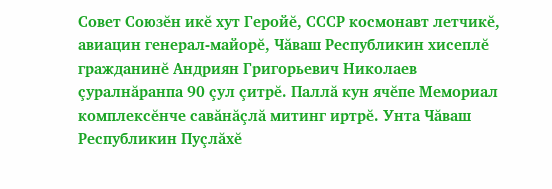Совет Союзĕн икĕ хут Геройĕ, СССР космонавт летчикĕ, авиацин генерал-майорĕ, Чăваш Республикин хисеплĕ гражданинĕ Андриян Григорьевич Николаев çуралнăранпа 90 çул çитрĕ. Паллă кун ячĕпе Мемориал комплексĕнче савăнăçлă митинг иртрĕ. Унта Чăваш Республикин Пуçлăхĕ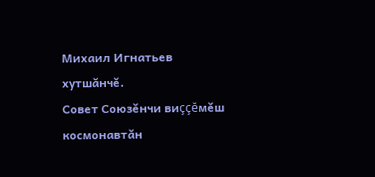Михаил Игнатьев хутшăнчĕ.
Совет Союзĕнчи виççĕмĕш космонавтăн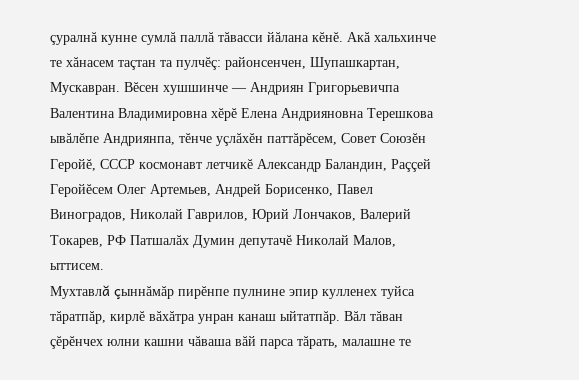çуралнă кунне сумлă паллă тăвасси йăлана кĕнĕ. Акă хальхинче те хăнасем таçтан та пулчĕç: районсенчен, Шупашкартан, Мускавран. Вĕсен хушшинче — Андриян Григорьевичпа Валентина Владимировна хĕрĕ Елена Андрияновна Терешкова ывăлĕпе Андриянпа, тĕнче уçлăхĕн паттăрĕсем, Совет Союзĕн Геройĕ, СССР космонавт летчикĕ Александр Баландин, Раççей Геройĕсем Олег Артемьев, Андрей Борисенко, Павел Виноградов, Николай Гаврилов, Юрий Лончаков, Валерий Токарев, РФ Патшалăх Думин депутачĕ Николай Малов, ыттисем.
Мухтавлă çыннăмăр пирĕнпе пулнине эпир кулленех туйса тăратпăр, кирлĕ вăхăтра унран канаш ыйтатпăр. Вăл тăван çĕрĕнчех юлни кашни чăваша вăй парса тăрать, малашне те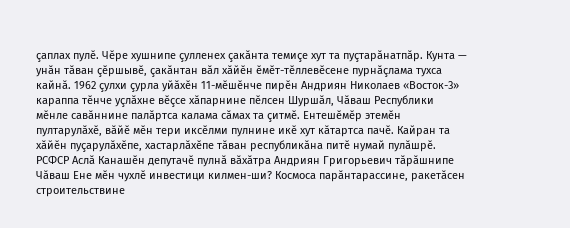çаплах пулĕ. Чĕре хушнипе çулленех çакăнта темиçе хут та пуçтарăнатпăр. Кунта — унăн тăван çĕршывĕ, çакăнтан вăл хăйĕн ĕмĕт-тĕллевĕсене пурнăçлама тухса кайнă. 1962 çулхи çурла уйăхĕн 11-мĕшĕнче пирĕн Андриян Николаев «Восток-3» караппа тĕнче уçлăхне вĕçсе хăпарнине пĕлсен Шуршăл, Чăваш Республики мĕнле савăннине палăртса калама сăмах та çитмĕ. Ентешĕмĕр этемĕн пултарулăхĕ, вăйĕ мĕн тери иксĕлми пулнине икĕ хут кăтартса пачĕ. Кайран та хăйĕн пуçарулăхĕпе, хастарлăхĕпе тăван республикăна питĕ нумай пулăшрĕ. РСФСР Аслă Канашĕн депутачĕ пулнă вăхăтра Андриян Григорьевич тăрăшнипе Чăваш Ене мĕн чухлĕ инвестици килмен-ши? Космоса парăнтарассине, ракетăсен строительствине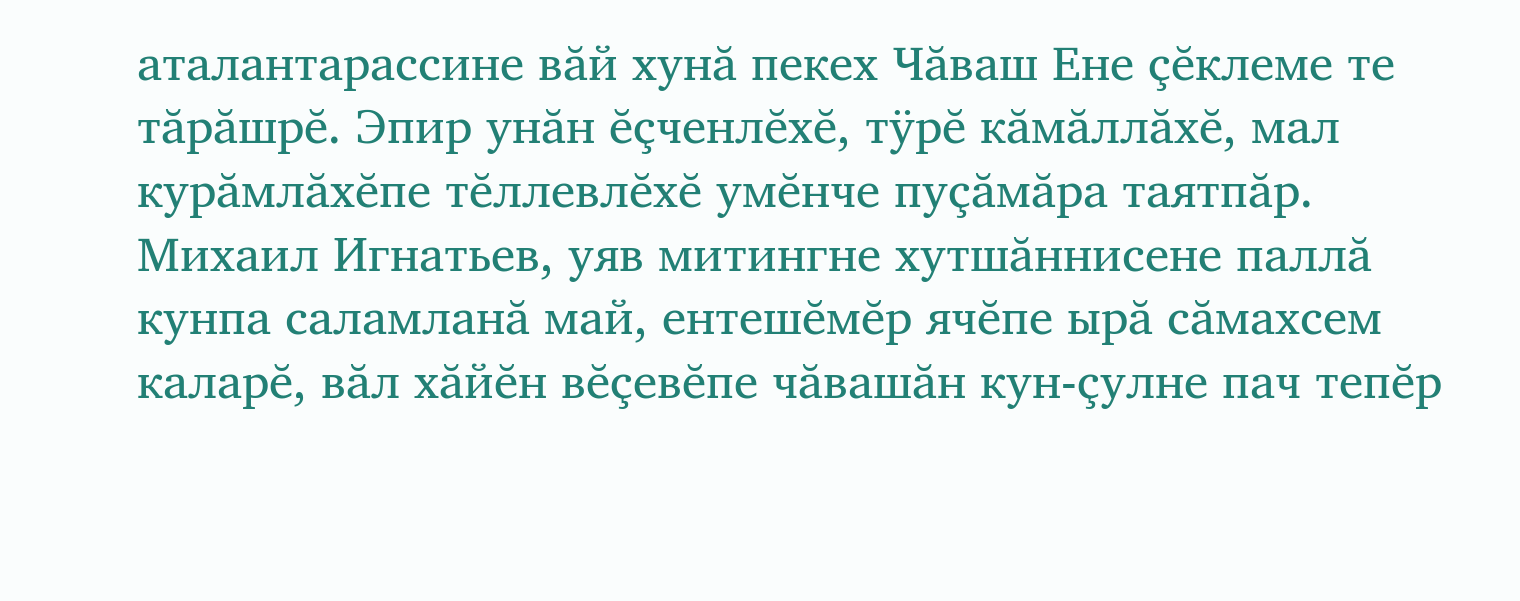аталантарассине вăй хунă пекех Чăваш Ене çĕклеме те тăрăшрĕ. Эпир унăн ĕçченлĕхĕ, тÿрĕ кăмăллăхĕ, мал курăмлăхĕпе тĕллевлĕхĕ умĕнче пуçăмăра таятпăр.
Михаил Игнатьев, уяв митингне хутшăннисене паллă кунпа саламланă май, ентешĕмĕр ячĕпе ырă сăмахсем каларĕ, вăл хăйĕн вĕçевĕпе чăвашăн кун-çулне пач тепĕр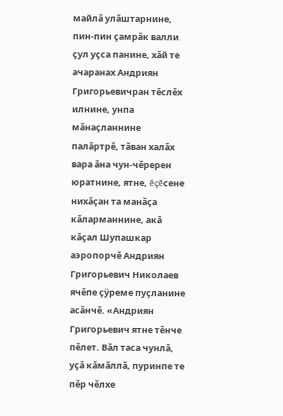майлă улăштарнине, пин-пин çамрăк валли çул уçса панине, хăй те ачаранах Андриян Григорьевичран тĕслĕх илнине, унпа мăнаçланнине палăртрĕ, тăван халăх вара ăна чун-чĕререн юратнине, ятне, ĕçĕсене нихăçан та манăçа кăларманнине, акă кăçал Шупашкар аэропорчĕ Андриян Григорьевич Николаев ячĕпе çÿреме пуçланине асăнчĕ. «Андриян Григорьевич ятне тĕнче пĕлет. Вăл таса чунлă, уçă кăмăллă, пуринпе те пĕр чĕлхе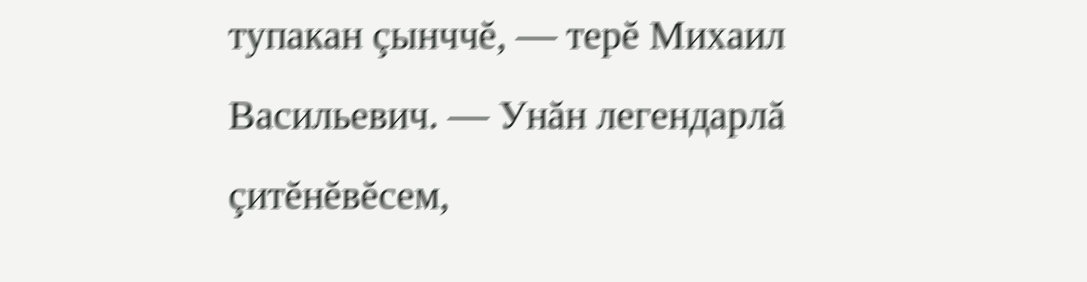тупакан çынччĕ, — терĕ Михаил Васильевич. — Унăн легендарлă çитĕнĕвĕсем,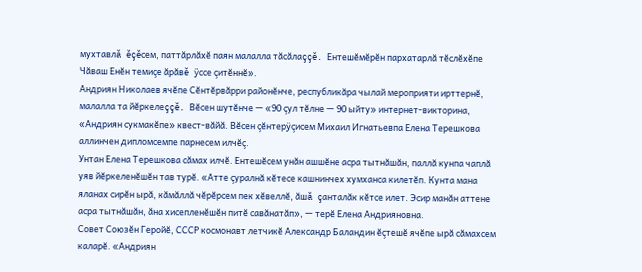мухтавлă ĕçĕсем, паттăрлăхĕ паян малалла тăсăлаççĕ. Ентешĕмĕрĕн пархатарлă тĕслĕхĕпе Чăваш Енĕн темиçе ăрăвĕ ÿссе çитĕннĕ».
Андриян Николаев ячĕпе Сĕнтĕрвăрри районĕнче, республикăра чылай мероприяти ирттернĕ, малалла та йĕркелеççĕ. Вĕсен шутĕнче — «90 çул тĕлне — 90 ыйту» интернет-викторина, «Андриян сукмакĕпе» квест-вăйă. Вĕсен çĕнтерÿçисем Михаил Игнатьевпа Елена Терешкова аллинчен дипломсемпе парнесем илчĕç.
Унтан Елена Терешкова сăмах илчĕ. Ентешĕсем унăн ашшĕне асра тытнăшăн, паллă кунпа чаплă уяв йĕркеленĕшĕн тав турĕ. «Атте çуралнă кĕтесе кашнинчех хумханса килетĕп. Кунта мана яланах сирĕн ырă, кăмăллă чĕрĕрсем пек хĕвеллĕ, ăшă çанталăк кĕтсе илет. Эсир манăн аттене асра тытнăшăн, ăна хисепленĕшĕн питĕ савăнатăп», — терĕ Елена Андрияновна.
Совет Союзĕн Геройĕ, СССР космонавт летчикĕ Александр Баландин ĕçтешĕ ячĕпе ырă сăмахсем каларĕ. «Андриян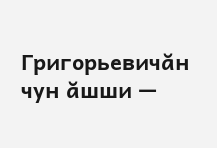Григорьевичăн чун ăшши —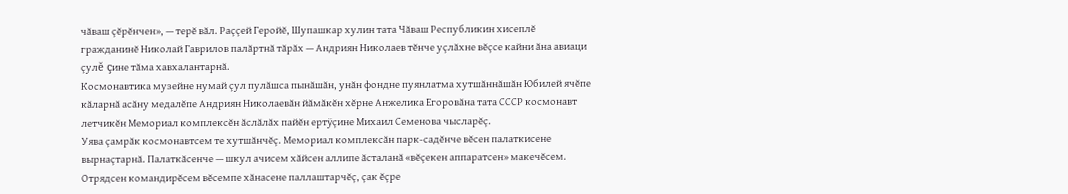чăваш çĕрĕнчен», — терĕ вăл. Раççей Геройĕ, Шупашкар хулин тата Чăваш Республикин хисеплĕ гражданинĕ Николай Гаврилов палăртнă тăрăх — Андриян Николаев тĕнче уçлăхне вĕçсе кайни ăна авиаци çулĕ çине тăма хавхалантарнă.
Космонавтика музейне нумай çул пулăшса пынăшăн, унăн фондне пуянлатма хутшăннăшăн Юбилей ячĕпе кăларнă асăну медалĕпе Андриян Николаевăн йăмăкĕн хĕрне Анжелика Егоровăна тата СССР космонавт летчикĕн Мемориал комплексĕн ăслăлăх пайĕн ертÿçине Михаил Семенова чысларĕç.
Уява çамрăк космонавтсем те хутшăнчĕç. Мемориал комплексăн парк-садĕнче вĕсен палаткисене вырнаçтарнă. Палаткăсенче — шкул ачисем хăйсен аллипе ăсталанă «вĕçекен аппаратсен» макечĕсем. Отрядсен командирĕсем вĕсемпе хăнасене паллаштарчĕç, çак ĕçре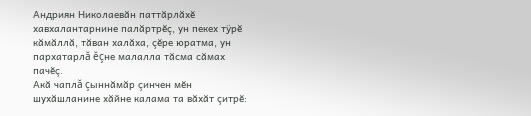Андриян Николаевăн паттăрлăхĕ хавхалантарнине палăртрĕç, ун пекех тÿрĕ кăмăллă, тăван халăха, çĕре юратма, ун пархатарлă ĕçне малалла тăсма сăмах пачĕç.
Акă чаплă çыннăмăр çинчен мĕн шухăшланине хăйне калама та вăхăт çитрĕ: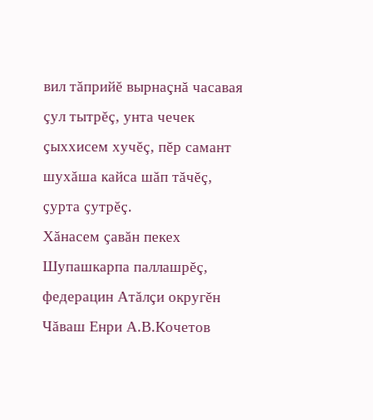вил тăприйĕ вырнаçнă часавая çул тытрĕç, унта чечек çыххисем хучĕç, пĕр самант шухăша кайса шăп тăчĕç, çурта çутрĕç.
Хăнасем çавăн пекех Шупашкарпа паллашрĕç, федерацин Атăлçи округĕн Чăваш Енри А.В.Кочетов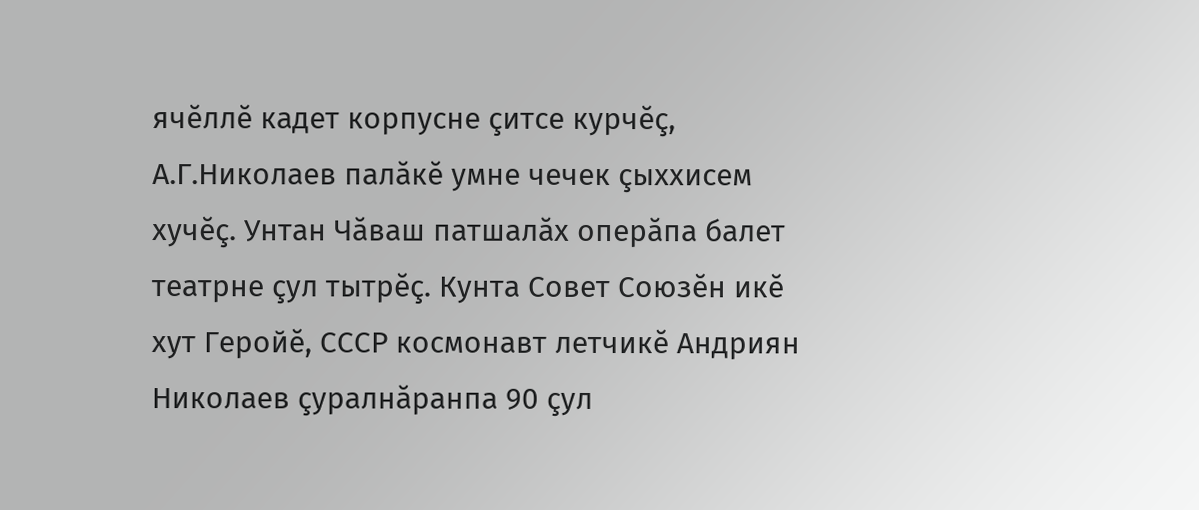ячĕллĕ кадет корпусне çитсе курчĕç, А.Г.Николаев палăкĕ умне чечек çыххисем хучĕç. Унтан Чăваш патшалăх оперăпа балет театрне çул тытрĕç. Кунта Совет Союзĕн икĕ хут Геройĕ, СССР космонавт летчикĕ Андриян Николаев çуралнăранпа 90 çул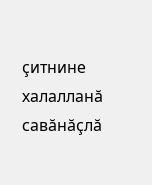çитнине халалланă савăнăçлă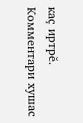каç иртрĕ.
Комментари хушас